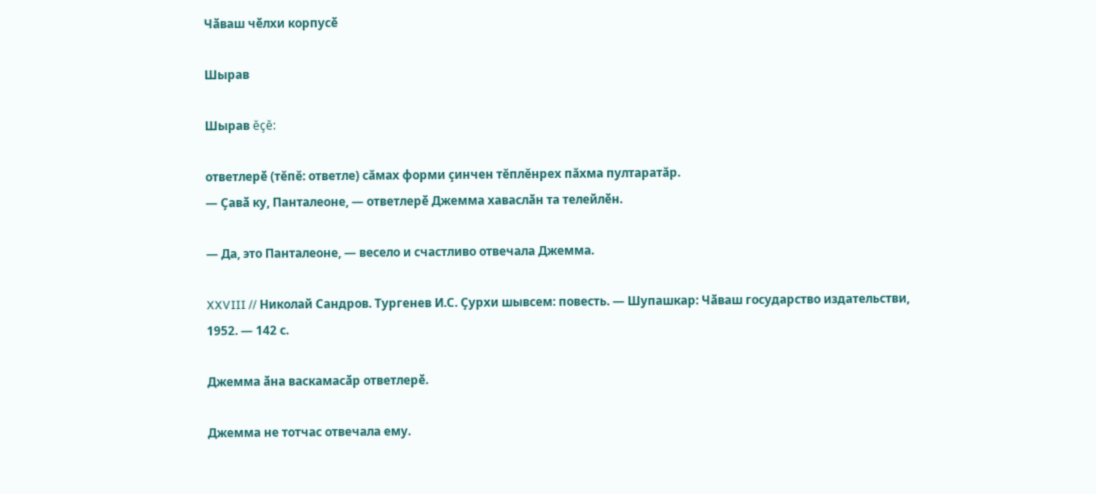Чӑваш чӗлхи корпусӗ

Шырав

Шырав ĕçĕ:

ответлерӗ (тĕпĕ: ответле) сăмах форми çинчен тĕплĕнрех пăхма пултаратăр.
— Ҫавӑ ку, Панталеоне, — ответлерӗ Джемма хаваслӑн та телейлӗн.

— Да, это Панталеоне, — весело и счастливо отвечала Джемма.

XXVIII // Николай Сандров. Тургенев И.С. Ҫурхи шывсем: повесть. — Шупашкар: Чӑваш государство издательстви, 1952. — 142 с.

Джемма ӑна васкамасӑр ответлерӗ.

Джемма не тотчас отвечала ему.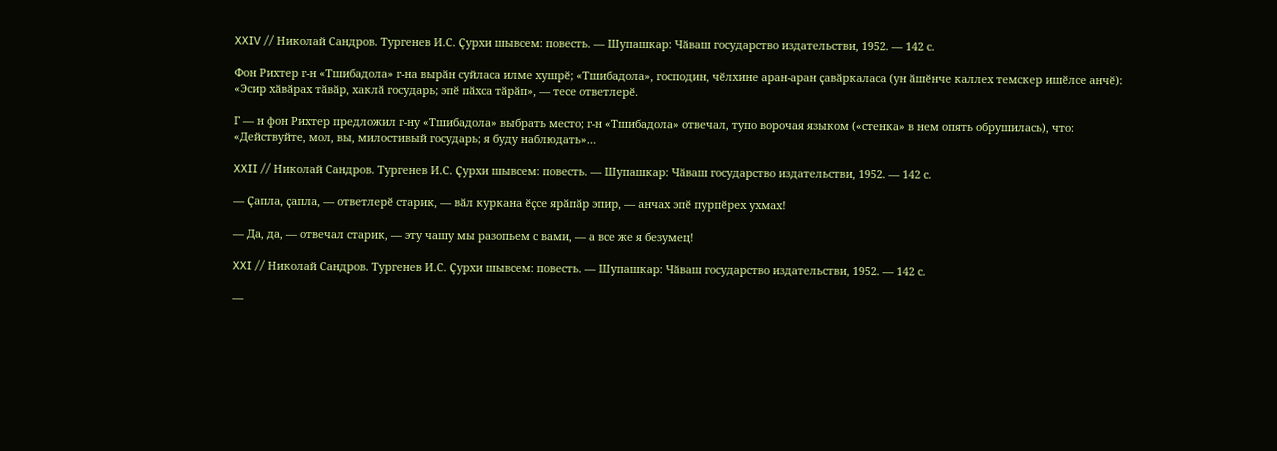XXIV // Николай Сандров. Тургенев И.С. Ҫурхи шывсем: повесть. — Шупашкар: Чӑваш государство издательстви, 1952. — 142 с.

Фон Рихтер г-н «Тшибадола» г-на вырӑн суйласа илме хушрӗ; «Тшибадола», господин, чӗлхине аран-аран ҫавӑркаласа (ун ӑшӗнче каллех темскер ишӗлсе анчӗ): «Эсир хӑвӑрах тӑвӑр, хаклӑ государь; эпӗ пӑхса тӑрӑп», — тесе ответлерӗ.

Г — н фон Рихтер предложил г-ну «Тшибадола» выбрать место; г-н «Тшибадола» отвечал, тупо ворочая языком («стенка» в нем опять обрушилась), что: «Действуйте, мол, вы, милостивый государь; я буду наблюдать»…

XXII // Николай Сандров. Тургенев И.С. Ҫурхи шывсем: повесть. — Шупашкар: Чӑваш государство издательстви, 1952. — 142 с.

— Ҫапла, ҫапла, — ответлерӗ старик, — вӑл куркана ӗҫсе ярӑпӑр эпир, — анчах эпӗ пурпӗрех ухмах!

— Да, да, — отвечал старик, — эту чашу мы разопьем с вами, — а все же я безумец!

XXI // Николай Сандров. Тургенев И.С. Ҫурхи шывсем: повесть. — Шупашкар: Чӑваш государство издательстви, 1952. — 142 с.

—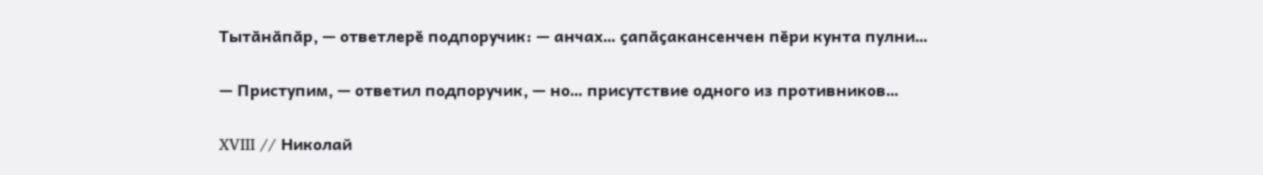Тытӑнӑпӑр, — ответлерӗ подпоручик: — анчах… ҫапӑҫакансенчен пӗри кунта пулни…

— Приступим, — ответил подпоручик, — но… присутствие одного из противников…

XVIII // Николай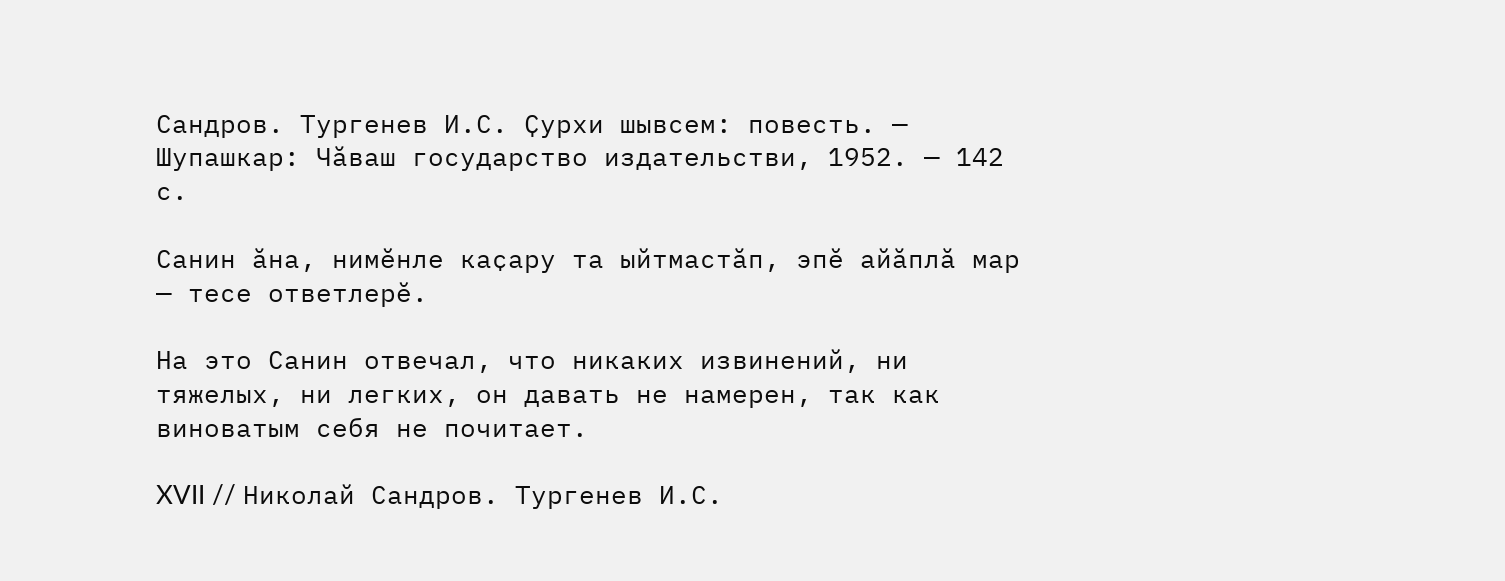Сандров. Тургенев И.С. Ҫурхи шывсем: повесть. — Шупашкар: Чӑваш государство издательстви, 1952. — 142 с.

Санин ӑна, нимӗнле каҫару та ыйтмастӑп, эпӗ айӑплӑ мар — тесе ответлерӗ.

На это Санин отвечал, что никаких извинений, ни тяжелых, ни легких, он давать не намерен, так как виноватым себя не почитает.

XVII // Николай Сандров. Тургенев И.С.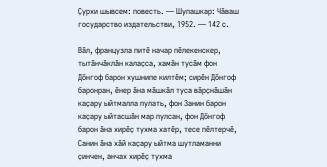Ҫурхи шывсем: повесть. — Шупашкар: Чӑваш государство издательстви, 1952. — 142 с.

Вӑл, французла питӗ начар пӗлекенскер, тытӑнчӑклӑн калаҫса, хамӑн тусӑм фон Дöнгоф барон хушнипе килтӗм; сирӗн Дöнгоф баронран, ӗнер ӑна мӑшкӑл туса вӑрҫнӑшӑн каҫару ыйтмалла пулать, фон Занин барон каҫару ыйтасшӑн мар пулсан, фон Дöнгоф барон ӑна хирӗҫ тухма хатӗр, тесе пӗлтерчӗ, Санин ӑна хӑй каҫару ыйтма шутламанни ҫинчен, анчах хирӗҫ тухма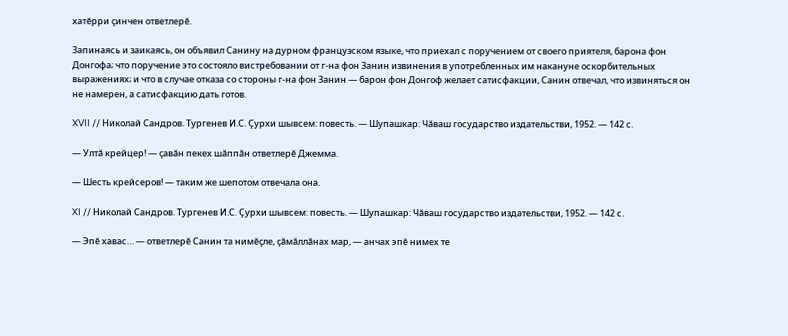хатӗрри ҫинчен ответлерӗ.

Запинаясь и заикаясь, он объявил Санину на дурном французском языке, что приехал с поручением от своего приятеля, барона фон Донгофа; что поручение это состояло вистребовании от г-на фон Занин извинения в употребленных им накануне оскорбительных выражениях; и что в случае отказа со стороны г-на фон Занин — барон фон Донгоф желает сатисфакции, Санин отвечал, что извиняться он не намерен, а сатисфакцию дать готов.

XVII // Николай Сандров. Тургенев И.С. Ҫурхи шывсем: повесть. — Шупашкар: Чӑваш государство издательстви, 1952. — 142 с.

— Ултӑ крейцер! — ҫавӑн пекех шӑппӑн ответлерӗ Джемма.

— Шесть крейсеров! — таким же шепотом отвечала она.

XI // Николай Сандров. Тургенев И.С. Ҫурхи шывсем: повесть. — Шупашкар: Чӑваш государство издательстви, 1952. — 142 с.

— Эпӗ хавас… — ответлерӗ Санин та нимӗҫле, ҫӑмӑллӑнах мар, — анчах эпӗ нимех те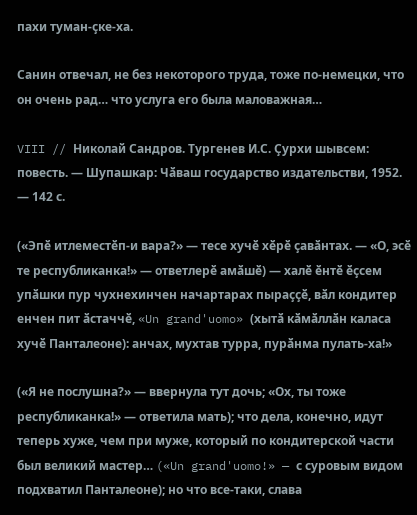пахи туман-ҫке-ха.

Санин отвечал, не без некоторого труда, тоже по-немецки, что он очень рад… что услуга его была маловажная…

VIII // Николай Сандров. Тургенев И.С. Ҫурхи шывсем: повесть. — Шупашкар: Чӑваш государство издательстви, 1952. — 142 с.

(«Эпӗ итлеместӗп-и вара?» — тесе хучӗ хӗрӗ ҫавӑнтах. — «О, эсӗ те республиканка!» — ответлерӗ амӑшӗ) — халӗ ӗнтӗ ӗҫсем упӑшки пур чухнехинчен начартарах пыраҫҫӗ, вӑл кондитер енчен пит ӑстаччӗ, «Un grand'uomo» (хытӑ кӑмӑллӑн каласа хучӗ Панталеоне): анчах, мухтав турра, пурӑнма пулать-ха!»

(«Я не послушна?» — ввернула тут дочь; «Ох, ты тоже республиканка!» — ответила мать); что дела, конечно, идут теперь хуже, чем при муже, который по кондитерской части был великий мастер… («Un grand'uomo!» — с суровым видом подхватил Панталеоне); но что все-таки, слава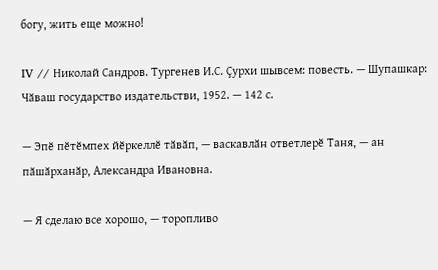богу, жить еще можно!

IV // Николай Сандров. Тургенев И.С. Ҫурхи шывсем: повесть. — Шупашкар: Чӑваш государство издательстви, 1952. — 142 с.

— Эпӗ пӗтӗмпех йӗркеллӗ тӑвӑп, — васкавлӑн ответлерӗ Таня, — ан пӑшӑрханӑр, Александра Ивановна.

— Я сделаю все хорошо, — торопливо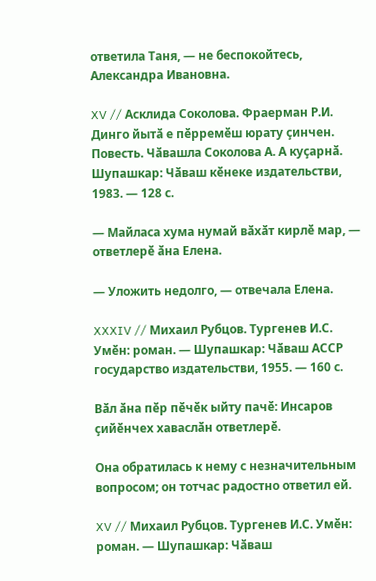ответила Таня, — не беспокойтесь, Александра Ивановна.

XV // Асклида Соколова. Фраерман Р.И. Динго йытӑ е пӗрремӗш юрату ҫинчен. Повесть. Чӑвашла Соколова А. А куҫарнӑ. Шупашкар: Чӑваш кӗнеке издательстви, 1983. — 128 с.

— Майласа хума нумай вӑхӑт кирлӗ мар, — ответлерӗ ӑна Елена.

— Уложить недолго, — отвечала Елена.

XXXIV // Михаил Рубцов. Тургенев И.С. Умӗн: роман. — Шупашкар: Чӑваш АССР государство издательстви, 1955. — 160 с.

Вӑл ӑна пӗр пӗчӗк ыйту пачӗ: Инсаров ҫийӗнчех хаваслӑн ответлерӗ.

Она обратилась к нему с незначительным вопросом; он тотчас радостно ответил ей.

XV // Михаил Рубцов. Тургенев И.С. Умӗн: роман. — Шупашкар: Чӑваш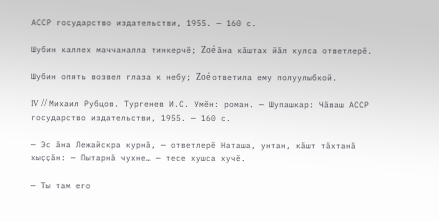АССР государство издательстви, 1955. — 160 с.

Шубин каллех маччаналла тинкерчӗ; Zoé ӑна кӑштах йӑл кулса ответлерӗ.

Шубин опять возвел глаза к небу; Zoé ответила ему полуулыбкой.

IV // Михаил Рубцов. Тургенев И.С. Умӗн: роман. — Шупашкар: Чӑваш АССР государство издательстви, 1955. — 160 с.

— Эс ӑна Лежайскра курнӑ, — ответлерӗ Наташа, унтан, кӑшт тӑхтанӑ хыҫҫӑн: — Пытарнӑ чухне… — тесе хушса хучӗ.

— Ты там его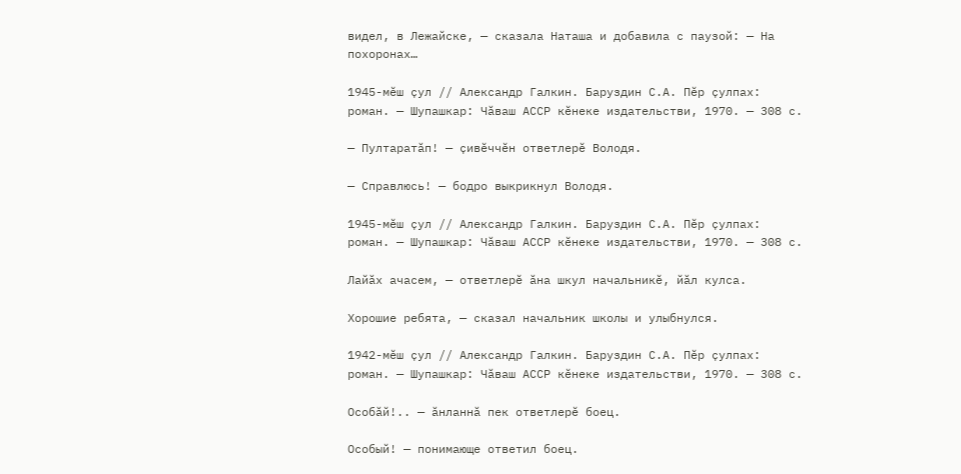видел, в Лежайске, — сказала Наташа и добавила с паузой: — На похоронах…

1945-мӗш ҫул // Александр Галкин. Баруздин С.А. Пӗр ҫулпах: роман. — Шупашкар: Чӑваш АССР кӗнеке издательстви, 1970. — 308 с.

— Пултаратӑп! — ҫивӗччӗн ответлерӗ Володя.

— Справлюсь! — бодро выкрикнул Володя.

1945-мӗш ҫул // Александр Галкин. Баруздин С.А. Пӗр ҫулпах: роман. — Шупашкар: Чӑваш АССР кӗнеке издательстви, 1970. — 308 с.

Лайӑх ачасем, — ответлерӗ ӑна шкул начальникӗ, йӑл кулса.

Хорошие ребята, — сказал начальник школы и улыбнулся.

1942-мӗш ҫул // Александр Галкин. Баруздин С.А. Пӗр ҫулпах: роман. — Шупашкар: Чӑваш АССР кӗнеке издательстви, 1970. — 308 с.

Особӑй!.. — ӑнланнӑ пек ответлерӗ боец.

Особый! — понимающе ответил боец.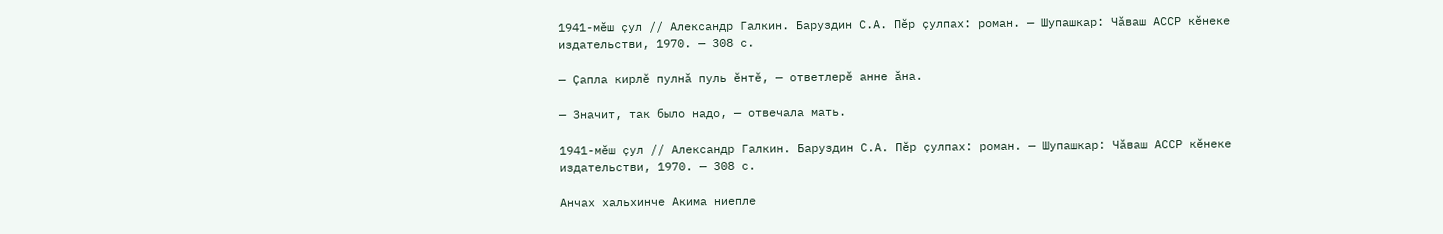1941-мӗш ҫул // Александр Галкин. Баруздин С.А. Пӗр ҫулпах: роман. — Шупашкар: Чӑваш АССР кӗнеке издательстви, 1970. — 308 с.

— Ҫапла кирлӗ пулнӑ пуль ӗнтӗ, — ответлерӗ анне ӑна.

— Значит, так было надо, — отвечала мать.

1941-мӗш ҫул // Александр Галкин. Баруздин С.А. Пӗр ҫулпах: роман. — Шупашкар: Чӑваш АССР кӗнеке издательстви, 1970. — 308 с.

Анчах хальхинче Акима ниепле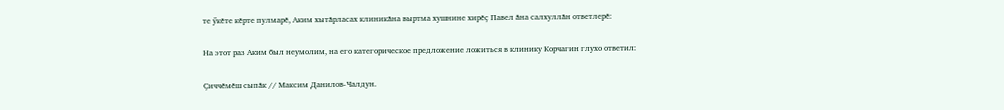те ӳкӗте кӗрте пулмарӗ, Аким хытӑрласах клиникӑна выртма хушнине хирӗҫ Павел ӑна салхуллӑн ответлерӗ:

На этот раз Аким был неумолим, на его категорическое предложение ложиться в клинику Корчагин глухо ответил:

Ҫиччӗмӗш сыпӑк // Максим Данилов-Чалдун.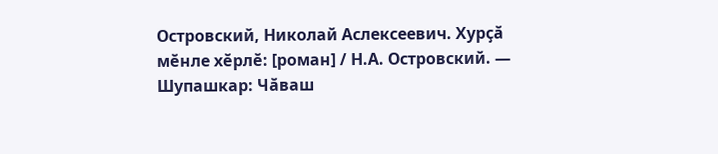Островский, Николай Аслексеевич. Хурҫӑ мӗнле хӗрлӗ: [роман] / Н.А. Островский. — Шупашкар: Чӑваш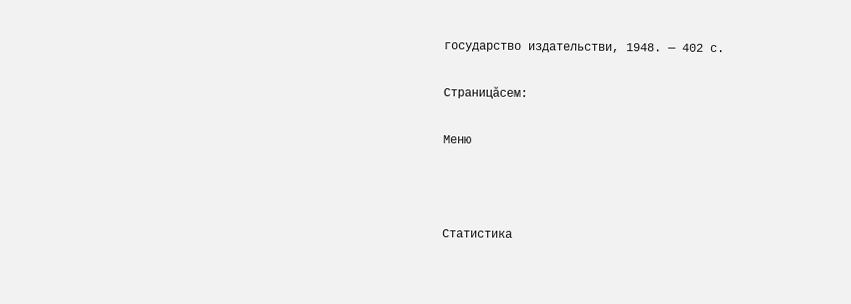государство издательстви, 1948. — 402 с.

Страницăсем:

Меню



Статистика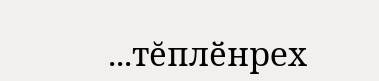...тĕплӗнрех